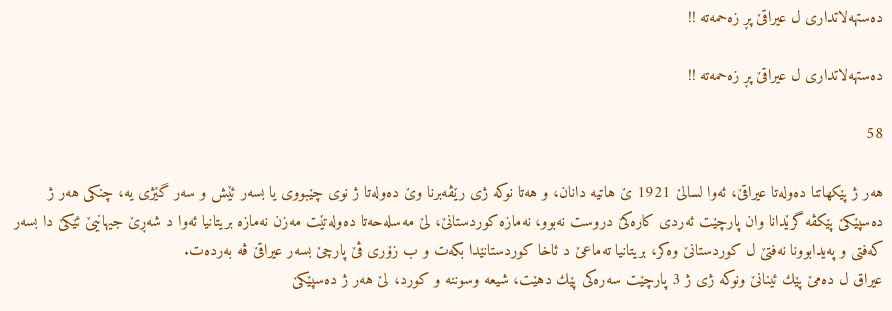ده‌ستهه‌لاتداری ل عیراقێ پڕ زه‌حمه‌ته‌ !!

ده‌ستهه‌لاتداری ل عیراقێ پڕ زه‌حمه‌ته‌ !!

58

هه‌ر ژ پێكهاتنا ده‌وله‌تا عیراقێ، ئه‌وا لسالێ 1921 ێ هاتیه‌ دانان، و هه‌تا نوكه‌ ژی رێڤه‌برنا وێ ده‌وله‌تا ژ نوی چێبووی یا بسه‌ر ئێش و سه‌ر گێژی یه‌، چنكی هه‌ر ژ ده‌سپێكێ پێكڤه‌ گرێدانا وان پارچێت ئه‌ردی كاره‌كێ دروست نه‌بوو، نه‌مازه‌ كوردستانێ، لێ مه‌سله‌حه‌تا ده‌وله‌تێت مه‌زن نه‌مازه‌ بریتانیا ئه‌وا د شه‌ڕێ جیهانیێ ئێكێ دا بسه‌ر كه‌فتی و په‌یدابوونا نه‌فتێ ل كوردستانێ وه‌كر، بریتانیا ته‌ماعێ د ئاخا كوردستانێدا بكه‌ت و ب زۆری ڤێ پارچێ بسه‌ر عیراقێ ڤه‌ به‌رده‌ت.
عیراق ل ده‌مێ پێك ئینانێ ونوكه‌ ژی ژ 3 پارچێت سه‌ره‌كی پێك دهێت، شیعه‌ وسوننه‌ و كورد، لێ هه‌ر ژ ده‌سپێكێ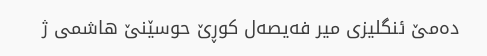ده‌مێ ئنگلیزی میر فه‌یصه‌ل كوڕێ حوسێنێ هاشمی ژ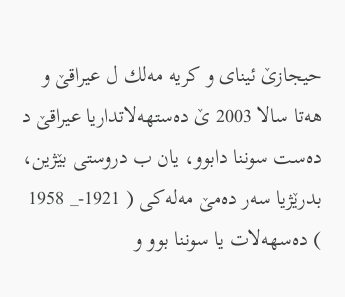حیجازێ ئینای و كریه‌ مه‌لك ل عیراقێ و هه‌تا سالا 2003 ێ ده‌ستهه‌لاتداریا عیراقێ د ده‌ست سوننا دابوو، یان ب دروستی بێژین، بدرێژیا سه‌ر ده‌مێ مه‌له‌كی ( 1921-_ 1958 ) ده‌سهه‌لات یا سوننا بوو و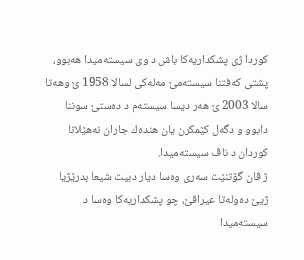كوردا ژی پشكداریه‌كا باش د وی سیسته‌میدا هه‌بوو، پشتی كه‌فتنا سیسته‌مێ مه‌له‌كی لسالا 1958 ێ وهه‌تا سالا 2003 ێ هه‌ر دیسا سیسته‌م د ده‌ستێ سوننا دابوو و دگه‌ل كێمكرن یان هنده‌ك جاران نه‌هێلانا كوردان د ناڤ سیسته‌میدا.
ژ ڤان گۆتنێت سه‌ری وه‌سا دیار دبیت شیعا بدرێژیا ژیێ ده‌وله‌تا عیراقێ، چو پشكداریه‌كا وه‌سا د سیسته‌میدا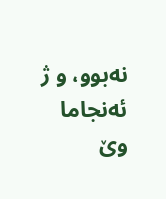نه‌بوو، و ژ ئه‌نجاما وێ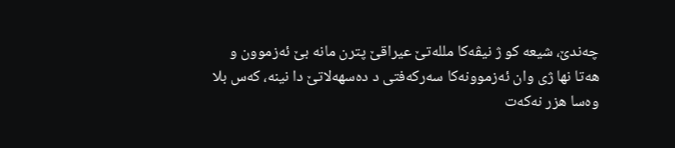چه‌ندێ، شیعه‌ كو ژ نیڤه‌كا ملله‌تێ عیراقێ پترن مانه‌ بێ ئه‌زموون و هه‌تا نها ژی وان ئه‌زموونه‌كا سه‌ركه‌فتی د ده‌سهه‌لاتێ دا نینه‌، كه‌س بلا وه‌سا هزر نه‌كه‌ت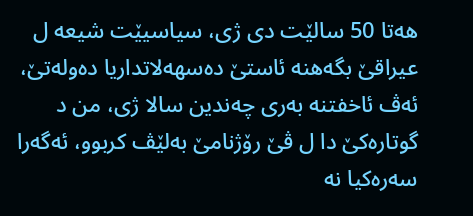هه‌تا 50 سالێت دی ژی، سیاسیێت شیعه‌ ل عیراقێ بگه‌هنه‌ ئاستێ ده‌سهه‌لاتداریا ده‌وله‌تێ، ئه‌ڤ ئاخفتنه‌ به‌ری چه‌ندین سالا ژی، من د گوتاره‌كێ دا ل ڤێ رۆژنامێ به‌لێڤ كربوو، ئه‌گه‌را سه‌ره‌كیا نه‌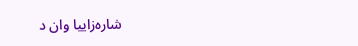شاره‌زاییا وان د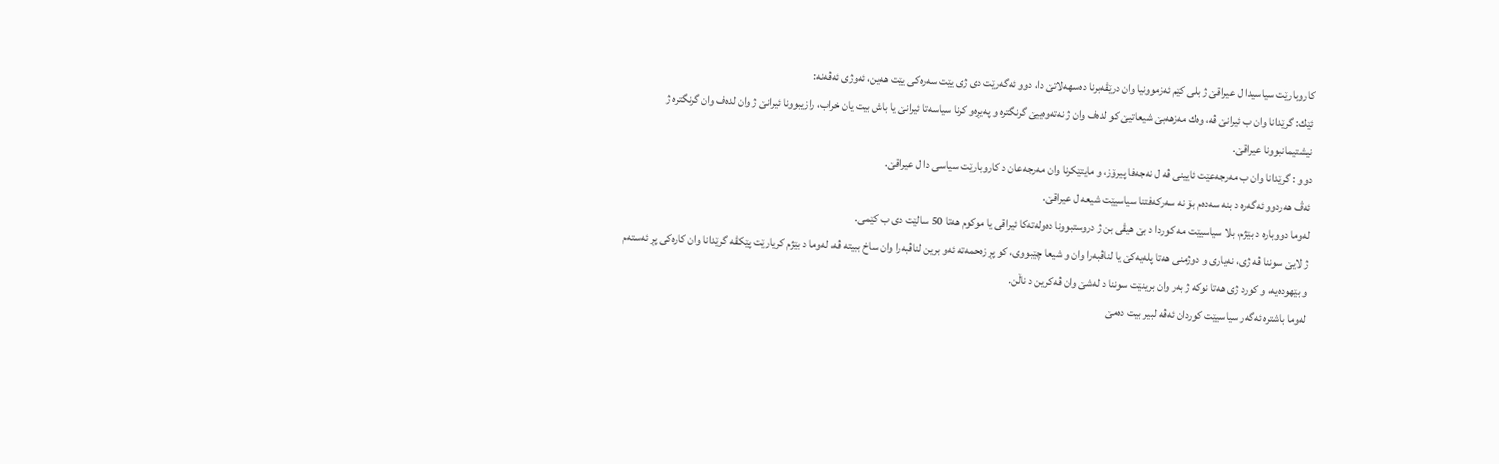كاروبارێت سیاسیدا ل عیراقێ ژ بلی كێم ئه‌زموونیا وان درێڤه‌برنا ده‌سهه‌لاتێ دا، دوو ئه‌گه‌رێت دی ژی یێت سه‌ره‌كی یێت هه‌ین، ئه‌وژی ئه‌ڤه‌نه‌:
ئێك: گرێدانا وان ب ئیرانێ ڤه‌، وه‌ك مه‌زهه‌بێ شیعاتیێ كو لده‌ف وان ژ نه‌ته‌وه‌ییێ گرنگتره و په‌یڕه‌و كرنا سیاسه‌تا ئیرانێ یا باش بیت یان خراب، رازیبوونا ئیرانێ ژ وان لده‌ف وان گرنگتره‌ ژ نیشتیمانبوونا عیراقێ.
دوو : گرێدانا وان ب مه‌رجه‌عێت ئایینی ڤه‌ ل نه‌جه‌فا پیرۆز، و مایتێكرنا وان مه‌رجه‌عان د كاروبارێت سیاسی دا ل عیراقێ.
ئه‌ڤ هه‌ردوو ئه‌گه‌ره‌ د بنه‌ سه‌ده‌م بۆ نه‌ سه‌ركه‌فتنا سیاسیێت شیعه‌ ل عیراقێ.
له‌وما دووباره‌ د بێژم، بلا سیاسیێت مه‌ كوردا د بێ هیڤی بن ژ دروستبوونا ده‌وله‌ته‌كا ئیراقی یا موكوم هه‌تا 50 سالێت دی ب كێمی.
ژ لایێ سوننا ڤه‌ ژی، نه‌یاری و دوژمنی هه‌تا پله‌یه‌كێ یا لناڤبه‌را وان و شیعا چێبووی، كو پڕ زه‌حمه‌ته‌ ئه‌و برین لناڤبه‌را وان ساخ ببیته‌ ڤه، له‌وما د بێژم كریارێت پێكڤه‌ گرێدانا وان كاره‌كی پڕ ئه‌سته‌م و بێهوده‌یه‌، و كورد ژی هه‌تا نوكه‌ ژ به‌ر وان برینێت سوننا د له‌شێ وان ڤه‌كرین د ناڵن.
له‌وما باشتره‌ ئه‌گه‌ر سیاسیێت كوردان ئه‌ڤه‌ لبیر بیت ده‌مێ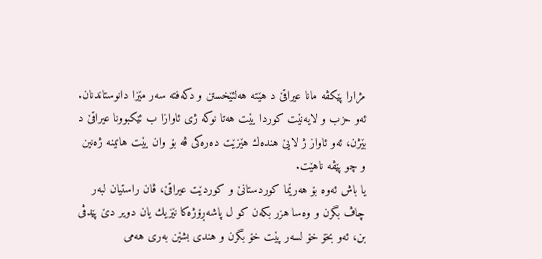مژارا پێكڤه‌ مانا عیراقێ د هێته‌ هه‌لئێخستن و دكه‌فته‌ سه‌ر مێزا دانوستاندنان.
ئه‌و حزب و لایه‌نێت كوردا یێت هه‌تا نوكه‌ ژی ئاوازا ب ئێكبوونا عیراقێ د بێژن، ئه‌و ئاواز ژ لایێ هنده‌ك هێزێت ده‌ره‌كی ڤه‌ بۆ وان یێت هاتینه‌ ژه‌نین و چو پێڤه‌ ناهێت.
یا باش ئه‌وه‌ بۆ هه‌رێما كوردستانێ و كوردێت عیراقێ، ڤان راستیان لبه‌ر چاڤ بگرن و وه‌سا هزر بكه‌ن كو ل پاشه‌ڕۆژه‌كا نێزیك یان دویر دێ پێدڤی بن، ئه‌و بخۆ خۆ لسه‌ر پێت خۆ بگرن و هندی بشێن به‌ری هه‌می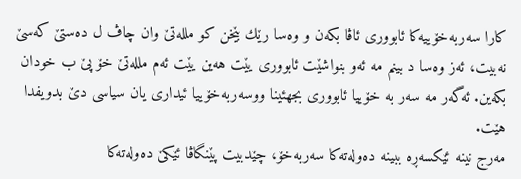كارا سه‌ربه‌خۆییه‌كا ئابووری ئاڤا بكه‌ن و وه‌سا رێك بێخن كو ملله‌تێ وان چاڤ ل ده‌ستێ كه‌سێ نه‌بیت، ئه‌ز وه‌سا د بینم مه‌ ئه‌و بنواشێت ئابووری یێت هه‌ین یێت ئه‌م ملله‌تێ خۆ پێ ب خودان بكه‌ین. ئه‌گه‌ر مه‌ سه‌ر به‌ خۆییا ئابووری بجهئینا ووسه‌ربه‌خۆییا ئیداری یان سیاسی دێ بدویفدا هێت.
مه‌رج نینه‌ ئێكسه‌ڕه‌ ببینه‌ ده‌وله‌ته‌كا سه‌ربه‌خۆ، چێدبیت پێنگاڤا ئێكێ ده‌وله‌ته‌كا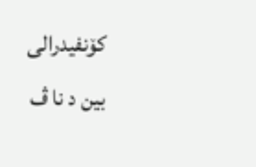كۆنفیدرالی بین د نا ڤ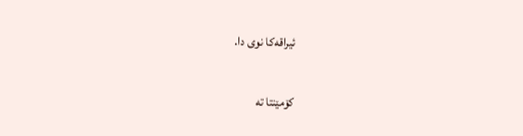ئیراقه‌كا نوی دا.

کۆمێنتا تە